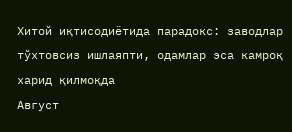Хитой иқтисодиётида парадокс: заводлар тўхтовсиз ишлаяпти, одамлар эса камроқ харид қилмоқда
Август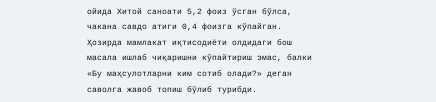ойида Хитой саноати 5,2 фоиз ўсган бўлса, чакана савдо атиги 0,4 фоизга кўпайган. Ҳозирда мамлакат иқтисодиёти олдидаги бош масала ишлаб чиқаришни кўпайтириш эмас, балки «Бу маҳсулотларни ким сотиб олади?» деган саволга жавоб топиш бўлиб турибди.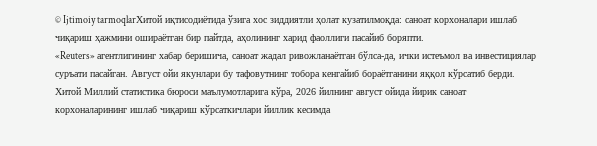© Ijtimoiy tarmoqlarХитой иқтисодиётида ўзига хос зиддиятли ҳолат кузатилмоқда: саноат корхоналари ишлаб чиқариш ҳажмини ошираётган бир пайтда, аҳолининг харид фаоллиги пасайиб боряпти.
«Reuters» агентлигининг хабар беришича, саноат жадал ривожланаётган бўлса-да, ички истеъмол ва инвестициялар суръати пасайган. Август ойи якунлари бу тафовутнинг тобора кенгайиб бораётганини яққол кўрсатиб берди.
Хитой Миллий статистика бюроси маълумотларига кўра, 2026 йилнинг август ойида йирик саноат корхоналарининг ишлаб чиқариш кўрсаткичлари йиллик кесимда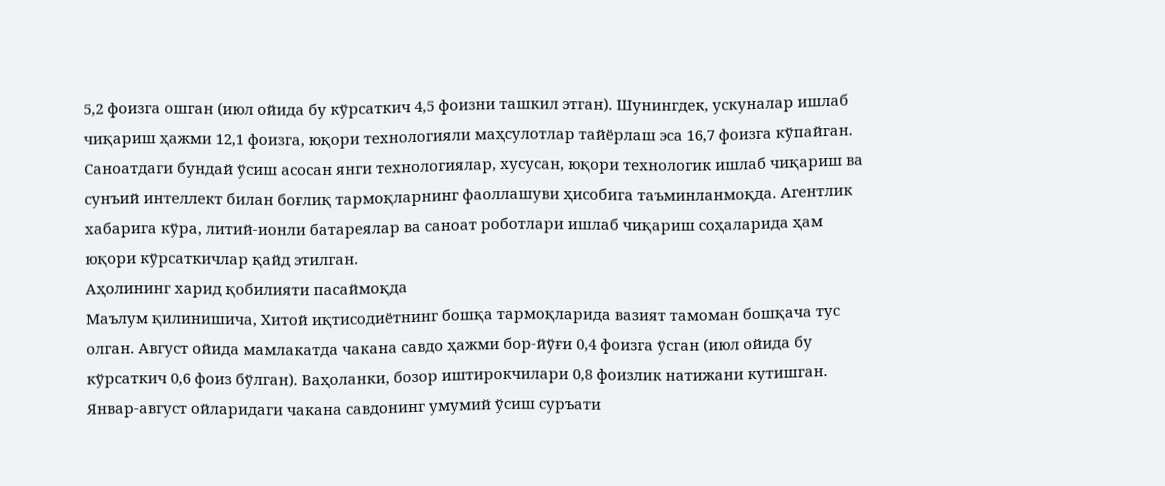5,2 фоизга ошган (июл ойида бу кўрсаткич 4,5 фоизни ташкил этган). Шунингдек, ускуналар ишлаб чиқариш ҳажми 12,1 фоизга, юқори технологияли маҳсулотлар тайёрлаш эса 16,7 фоизга кўпайган.
Саноатдаги бундай ўсиш асосан янги технологиялар, хусусан, юқори технологик ишлаб чиқариш ва сунъий интеллект билан боғлиқ тармоқларнинг фаоллашуви ҳисобига таъминланмоқда. Агентлик хабарига кўра, литий-ионли батареялар ва саноат роботлари ишлаб чиқариш соҳаларида ҳам юқори кўрсаткичлар қайд этилган.
Аҳолининг харид қобилияти пасаймоқда
Маълум қилинишича, Хитой иқтисодиётнинг бошқа тармоқларида вазият тамоман бошқача тус олган. Август ойида мамлакатда чакана савдо ҳажми бор-йўғи 0,4 фоизга ўсган (июл ойида бу кўрсаткич 0,6 фоиз бўлган). Ваҳоланки, бозор иштирокчилари 0,8 фоизлик натижани кутишган. Январ-август ойларидаги чакана савдонинг умумий ўсиш суръати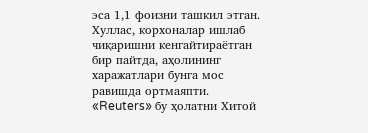эса 1,1 фоизни ташкил этган.
Хуллас, корхоналар ишлаб чиқаришни кенгайтираётган бир пайтда, аҳолининг харажатлари бунга мос равишда ортмаяпти. «Reuters» бу ҳолатни Хитой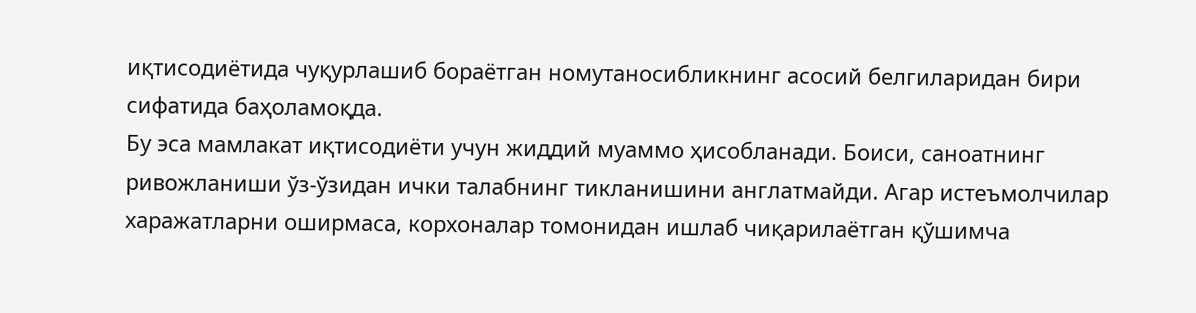иқтисодиётида чуқурлашиб бораётган номутаносибликнинг асосий белгиларидан бири сифатида баҳоламоқда.
Бу эса мамлакат иқтисодиёти учун жиддий муаммо ҳисобланади. Боиси, саноатнинг ривожланиши ўз-ўзидан ички талабнинг тикланишини англатмайди. Агар истеъмолчилар харажатларни оширмаса, корхоналар томонидан ишлаб чиқарилаётган қўшимча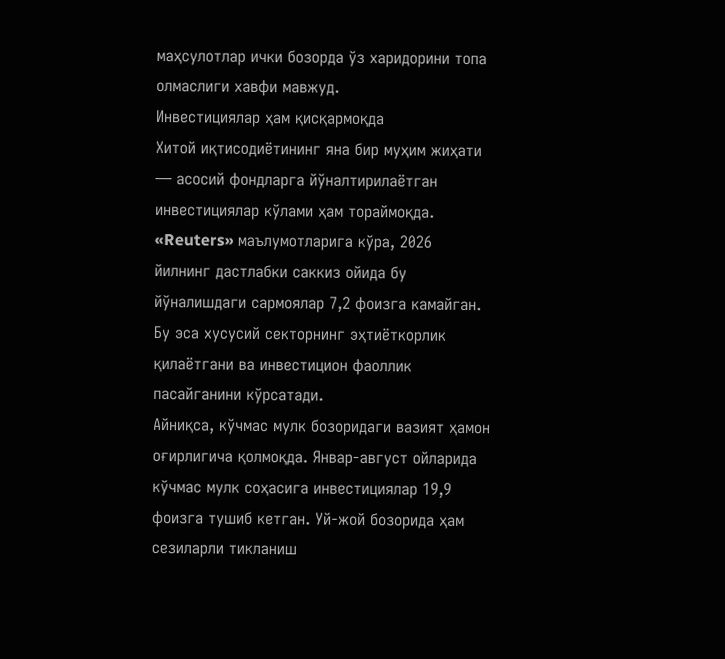маҳсулотлар ички бозорда ўз харидорини топа олмаслиги хавфи мавжуд.
Инвестициялар ҳам қисқармоқда
Хитой иқтисодиётининг яна бир муҳим жиҳати — асосий фондларга йўналтирилаётган инвестициялар кўлами ҳам тораймоқда. «Reuters» маълумотларига кўра, 2026 йилнинг дастлабки саккиз ойида бу йўналишдаги сармоялар 7,2 фоизга камайган. Бу эса хусусий секторнинг эҳтиёткорлик қилаётгани ва инвестицион фаоллик пасайганини кўрсатади.
Айниқса, кўчмас мулк бозоридаги вазият ҳамон оғирлигича қолмоқда. Январ-август ойларида кўчмас мулк соҳасига инвестициялар 19,9 фоизга тушиб кетган. Уй-жой бозорида ҳам сезиларли тикланиш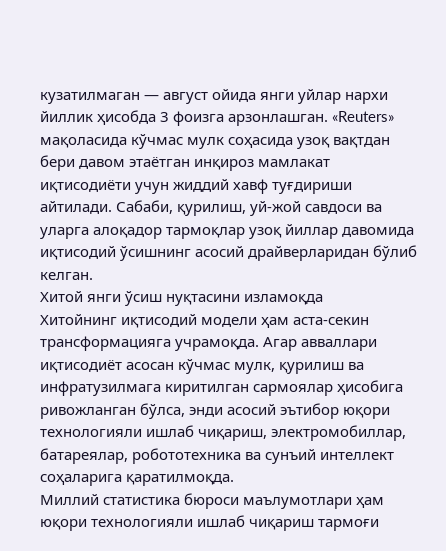кузатилмаган — август ойида янги уйлар нархи йиллик ҳисобда 3 фоизга арзонлашган. «Reuters» мақоласида кўчмас мулк соҳасида узоқ вақтдан бери давом этаётган инқироз мамлакат иқтисодиёти учун жиддий хавф туғдириши айтилади. Сабаби, қурилиш, уй-жой савдоси ва уларга алоқадор тармоқлар узоқ йиллар давомида иқтисодий ўсишнинг асосий драйверларидан бўлиб келган.
Хитой янги ўсиш нуқтасини изламоқда
Хитойнинг иқтисодий модели ҳам аста-секин трансформацияга учрамоқда. Агар авваллари иқтисодиёт асосан кўчмас мулк, қурилиш ва инфратузилмага киритилган сармоялар ҳисобига ривожланган бўлса, энди асосий эътибор юқори технологияли ишлаб чиқариш, электромобиллар, батареялар, робототехника ва сунъий интеллект соҳаларига қаратилмоқда.
Миллий статистика бюроси маълумотлари ҳам юқори технологияли ишлаб чиқариш тармоғи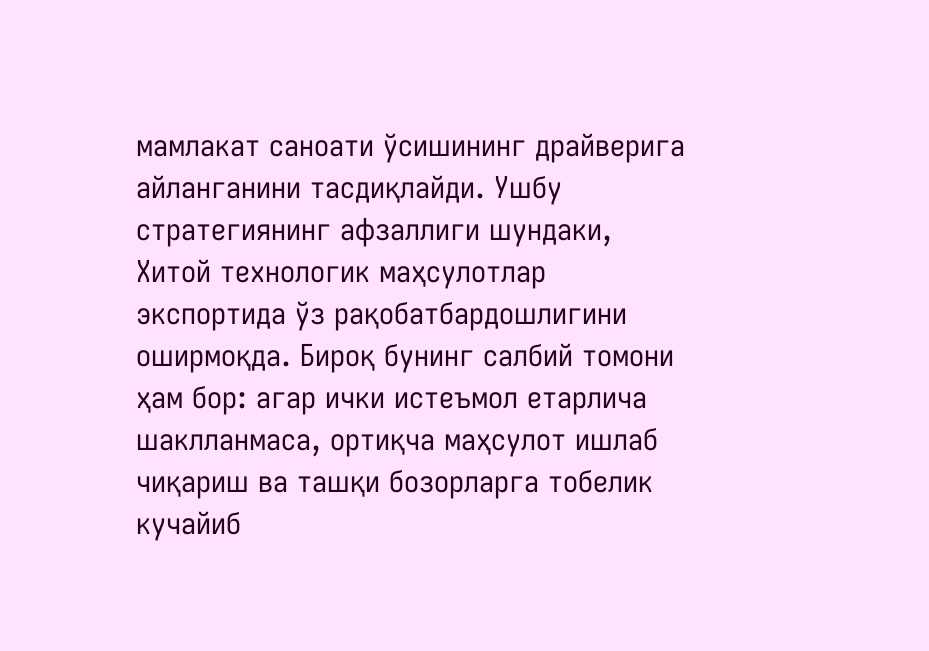мамлакат саноати ўсишининг драйверига айланганини тасдиқлайди. Ушбу стратегиянинг афзаллиги шундаки, Хитой технологик маҳсулотлар экспортида ўз рақобатбардошлигини оширмоқда. Бироқ бунинг салбий томони ҳам бор: агар ички истеъмол етарлича шаклланмаса, ортиқча маҳсулот ишлаб чиқариш ва ташқи бозорларга тобелик кучайиб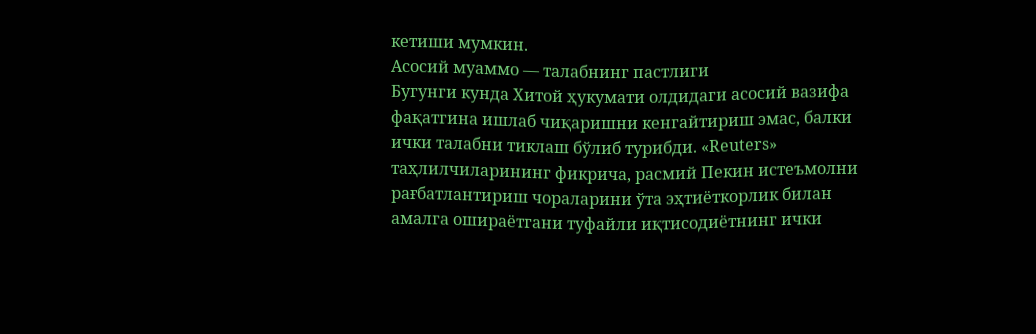кетиши мумкин.
Асосий муаммо — талабнинг пастлиги
Бугунги кунда Хитой ҳукумати олдидаги асосий вазифа фақатгина ишлаб чиқаришни кенгайтириш эмас, балки ички талабни тиклаш бўлиб турибди. «Reuters» таҳлилчиларининг фикрича, расмий Пекин истеъмолни рағбатлантириш чораларини ўта эҳтиёткорлик билан амалга ошираётгани туфайли иқтисодиётнинг ички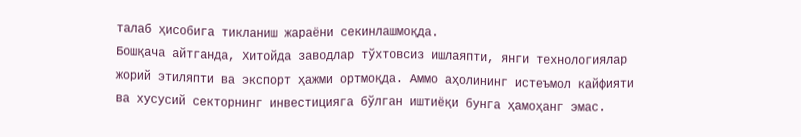талаб ҳисобига тикланиш жараёни секинлашмоқда.
Бошқача айтганда, Хитойда заводлар тўхтовсиз ишлаяпти, янги технологиялар жорий этиляпти ва экспорт ҳажми ортмоқда. Аммо аҳолининг истеъмол кайфияти ва хусусий секторнинг инвестицияга бўлган иштиёқи бунга ҳамоҳанг эмас.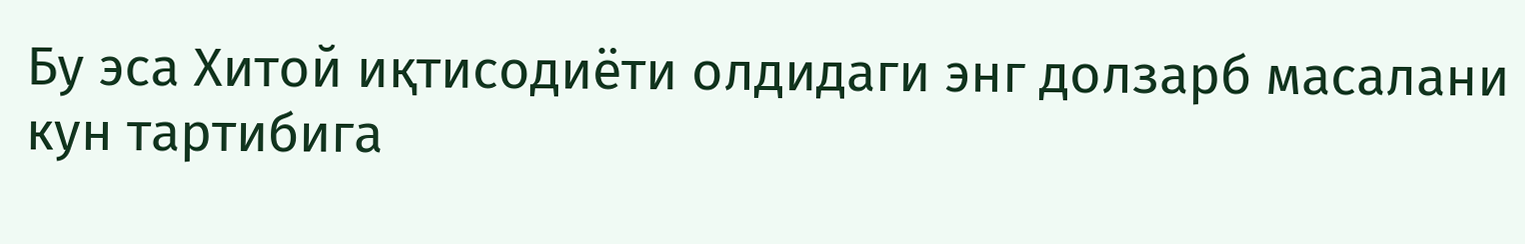Бу эса Хитой иқтисодиёти олдидаги энг долзарб масалани кун тартибига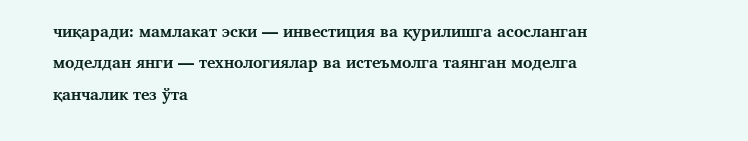чиқаради: мамлакат эски — инвестиция ва қурилишга асосланган моделдан янги — технологиялар ва истеъмолга таянган моделга қанчалик тез ўта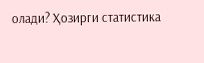олади? Ҳозирги статистика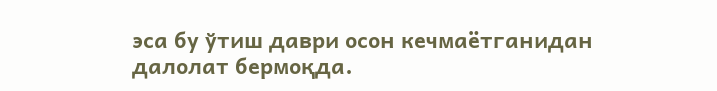эса бу ўтиш даври осон кечмаётганидан далолат бермоқда.